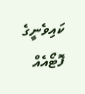ކައިވެނީގެ ފޮޓޯއެއް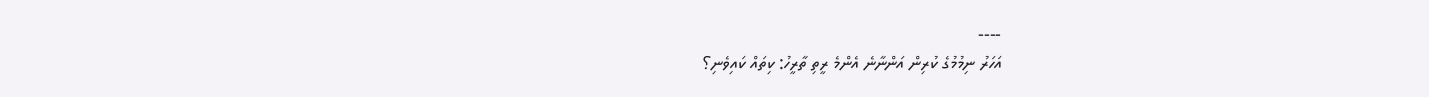----
އަހަރު ނިމުމުގެ ކުރިން އަންނާނެ އެންމެ ރީތި ތާރީހު: ކިތައް ކައިވެނި؟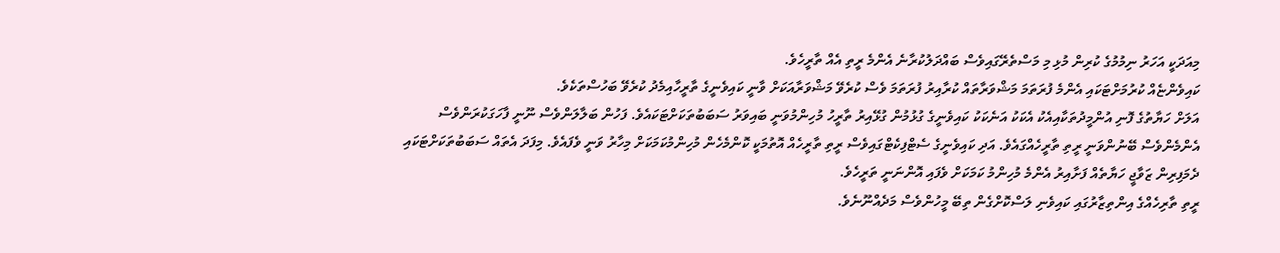މިއަދަކީ އަހަރު ނިމުމުގެ ކުރިން މުޅި މި މަސްތެރޭގައިވެސް ބައްދަލުކުރާނެ އެންމެ ރީތި އެއް ތާރީހެވެ.
ކައިވެންޏެއް ކުރުމަށްޓަކައި އެންމެ ފުރަތަމަ މަޝްވަރާތައް ކުރާއިރު ފުރަތަމަ ވެސް ކުރެވޭ މަޝްވަރާއަކަށް ވާނީ ކައިވެނީގެ ތާރީހާއިމެދު ކުރެވޭ ބަހުސްތަކެވެ.
އަލަށް ހަޔާތުގެ ފޮނި އުންމީދުތަކާއިއެކު އެކަކު އަނެކަކު ކައިވެނީގެ ގުޅުމުން ގުޅޭއިރު ތާރީހު މުހިންމުވަނީ ބައިވަރު ސަބަބުތަކަށްޓަކައެވެ. ފަހުން ބަލާލަންވެސް ނޫނީ ފާހަގަކުރަންވެސް އެންމެންވެސް ބޭނުންވަނީ ރީތި ތާރީހެއްގައެވެ. އަދި ކައިވެނީގެ ސެޓްފިކެޓްގައިވެސް ރީތި ތާރީހެއް އޮތުމަކީ ކޮންމެހެން މުހިންމުކަމަކަށް މިހާރު ވަނީ ވެފައެވެ. މިފަދަ އެތައް ސަބަބުތަކަށްޓަކައި ދެމަފިރިން ޒަވާޖީ ހަޔާތެއް ފަށާއިރު އެންމެ މުހިންމު ކަމަކަށް ވެފައި އޮންނަނީ ތަރީހެވެ.
ރީތި ތާރިހެއްގެ އިންތިޒާރުގައި ކައިވެނި ލަސްކޮށްގެން ތިބޭ މީހުންވެސް މަދެއްނޫނެވެ.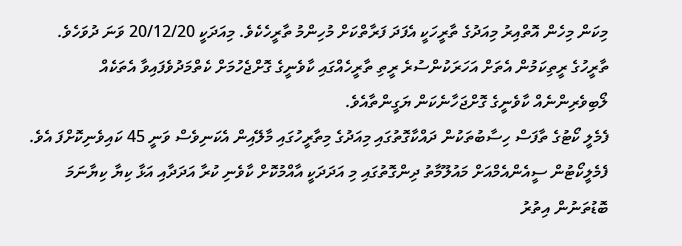މިކަން މިހެން އޮތްއިރު މިއަދުގެ ތާރީހަކީ އެފަދަ ފަރާތްކަށް މުހިންމު ތާރީހެކެވެ. މިއަދަކީ 20/12/20 ވަނަ ދުވަހެވެ. ތާރީހުގެ ރީތިކަމުން އެތަށް އަހަރަކުންސުރެ ރީތި ތާރީހެއްގައި ކާވެނީގެ ގޮށްޖެހުމަށް ކެތްމަދުވެފައިވާ އެތަކެއް ލޯބިވެރިންނެއް ކާވެނީގެ ގޮށްޖަހާނެކަން ޔަގީންތާއެވެ.
ފެމެލީ ކޯޓުގެ ތާފަސް ހިސާބުތަކުން ދައްކާގޮތުގައި މިއަދުގެ މިތާރީހުގައި މާލޭއިން އެކަނިވެސް ވަނީ 45 ކައިވެނިކޮށްފަ އެވެ. ފެމެލީކޯޓުން ސީއެންއެމްއަށް މައުލޫމާތު ދިންގޮތުގައި މި އަދަދަކީ އާއްމުކޮށް ކާވެނި ކުރާ އަދަދާއި އަޅާ ކިޔާ ކިޔާނަމަ ބޮޑުތަނުން އިތުރު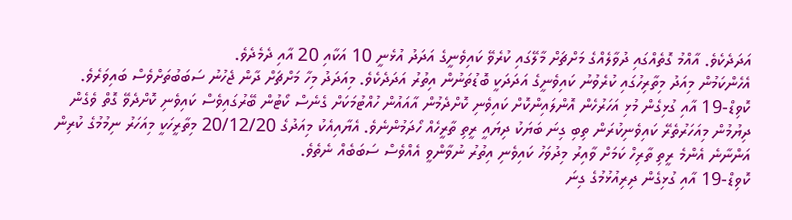އަދަދެކެވެ. އާއްމު ގޮތެއްގައި ދުވާލެއްގެ މަށްޗަށް މާލޭގައި ކުރެވޭ ކައިވެނީގެ އަދަދު އުޅެނީ 10 އަކާއި 20 އާއި ދެމެދެވެ.
އެހެންކަމުން މިއަދު މިތާރިހުގައި ކުރެވުނު ކައިވެނީގެ އަދަދަކީ ބޮޑުތަނުން އިތުރު އަދަދެކެވެ. މިއަދަދު މިހާ މަށްޗަށް ދާން ޖެހުނު ސަބަބުތަށްވެސް ބައިވަރެވެ. ކޮވިޑް-19 އާއި ގުޅިގެން މުޅި އަހަރުހެން އޮންލައިންކޮށް ކައިވެނި ކޮށްދެމުން އާއައުން ހުއްޓުމަކަށް ގެނެސް ކޯޓުން ބޭރުގައިވެސް ކައިވެނި ކޮށްދެވޭ ގޮތް ވެގެން ދިޔުމުން މިއަހަރުތެރޭ ކައިވެނިކުރަން ތިބި ގިނަ ބަޔަކު ދިޔައީ ރީތި ތާރީހެއް ހޯދަމުންނެވެ. އެޔާއިއެކު މިއަދުގެ 20/12/20 މިތާރީހަކީ މިއަހަރު ނިމުމުގެ ކުރިން އަންނާނެ އެންމެ ރީތި ތާރިހް ކަމަށް ވާއިރު މިދުވަހު ކައިވެނި އިތުރު ނުވާންވީ އެއްވެސް ސަބަބެއް ނެތެވެ.
ކޮވިޑް-19 އާއި ގުޅިގެން ދިރިއުޅުމުގެ ގިނަ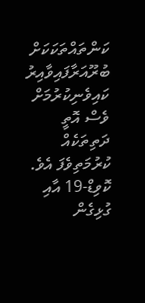ކަންތައްތަކަކަށް ބުރޫއަރާފައިވާއިރު ކައިވެނިކުރުމަށް ވެސް އޮތީ ދަތިތަކެއް ކުރުމަތިވެފަ އެވެ. ކޮވިޑް-19 އާއި ގުޅިގެން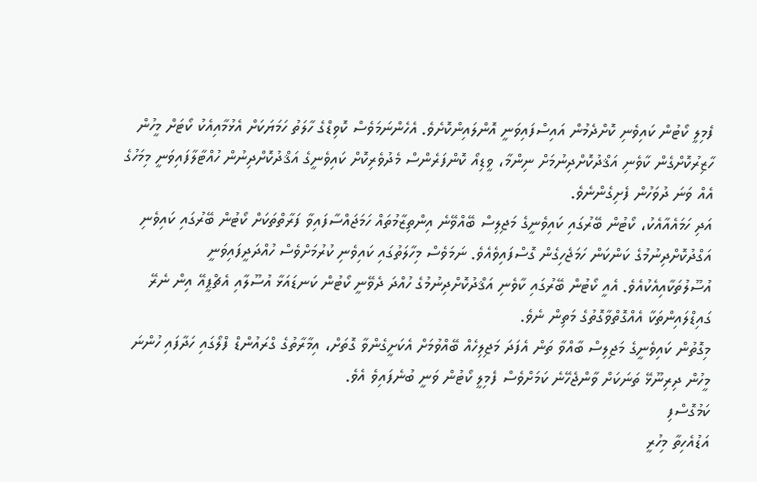ފެމިލީ ކޯޓުން ކައިވެނި ކޮށްދެމުން އައިސްފައިވަނީ އޮންލައިންކޮށެވެ. އެހެންނަމަވެސް ކޮވިޑްގެ ހާލަތު ހަމަޔަކަށް އެޅުމާއިއެކު ކޯޓަށް މީހުން ހާޒިރުކޮށްގެން ކާވެނި އަޤްދުކޮށްދިނުމަށް ނިންމާ، ވީޑިއޯ ކޮންފަރެންސް މެދުވެރިކޮށް ކައިވެނީގެ އަޤްދުކޮށްދިނުން ހުއްޓާލާފައިވަނީ މިމަހުގެ އެއް ވަނަ ދުވަހުން ފެށިގެންނެވެ.
އަދި ހަމައެއާއެކު، ކޯޓުން ބޭރުގައި ކައިވެނީގެ މަޖިލިސް ބޭއްވޭނެ އިންތިޒާމުތައް ހަމަޖައްސާފައިވާ ފަރާތްތަކަށް ކޯޓުން ބޭރުގައި ކައިވެނި އަގްދުކޮށްދިނުމުގެ ކަންކަން ހަމަޖެހިގެން ގޮސްފައިވެއެވެ. ނަމަވެސް މިހާލަތުގައި ކައިވެނި ކުރުމަށްވެސް ހުއްދަދީފައިވަނީ އުސޫލުތަކާއިއެކުއެވެ. އެއީ ކޯޓުން ބޭރުގައި ކާވެނި އަޤްދުކޮށްދިނުމުގެ ހުއްދަ ދެވޭނީ ކޯޓުން ކަނޑައަޅާ އުސޫލާއި އެޗްޕީއޭ އިން ނެރޭ ގައިޑްލައިންތަކާ އެއްގޮތްވާގޮތުގެ މަތިން ނެވެ.
މިގޮތުން ކައިވެނީގެ މަޖިލިސް ބާއްވާ ތަން އެފަދަ މަޖިލިހެއް ބޭއްވުމަށް އެކަށީގެންވާ ގޮތަށް، އިމާރާތުގެ ގްރައުންޑް ފްލޯގައި ހަދާފައި ހުންނަ މީހުން ދިރިނޫޅޭ ތަނަކަށް ވާންޖެހޭނެ ކަމަށްވެސް ފެމިލީ ކޯޓުން ވަނީ ބުނެފައިވެ އެވެ.
ކަމުގޮސްފި
އަޑުއެހިތާ މިހުރީ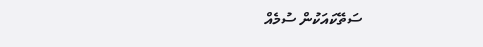ސަތޭކައަކުން ސުމެއް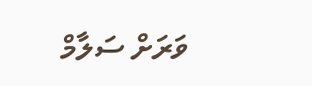ވަރަށް ސަލާމް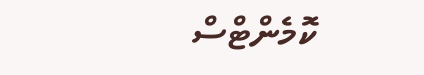ކޮމެންޓްސް